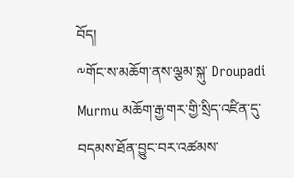བོད།
༸གོང་ས་མཆོག་ནས་ལྕམ་སྐུ་ Droupadi Murmu མཆོག་རྒྱ་གར་གྱི་སྲིད་འཛིན་དུ་བདམས་ཐོན་བྱུང་བར་འཚམས་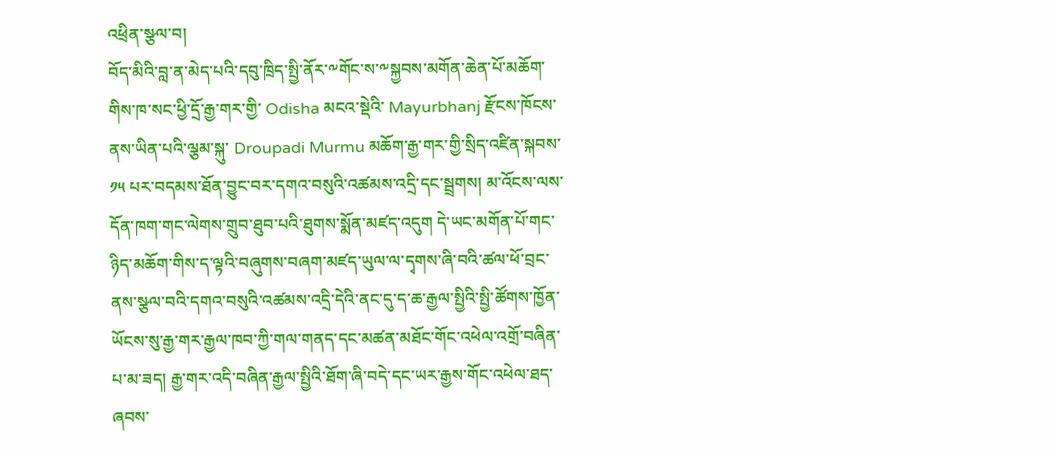འཕྲིན་སྩལ་བ།
བོད་མིའི་བླ་ན་མེད་པའི་དབུ་ཁྲིད་སྤྱི་ནོར་༸གོང་ས་༸སྐྱབས་མགོན་ཆེན་པོ་མཆོག་གིས་ཁ་སང་ཕྱི་དྲོ་རྒྱ་གར་གྱི་ Odisha མངའ་སྡེའི་ Mayurbhanj རྫོངས་ཁོངས་ནས་ཡིན་པའི་ལྕམ་སྐུ་ Droupadi Murmu མཆོག་རྒྱ་གར་གྱི་སྲིད་འཛིན་སྐབས་ ༡༥ པར་བདམས་ཐོན་བྱུང་བར་དགའ་བསུའི་འཚམས་འདྲི་དང་སྦྲགས། མ་འོངས་ལས་དོན་ཁག་གང་ལེགས་གྲུབ་ཐུབ་པའི་ཐུགས་སྨོན་མཛད་འདུག དེ་ཡང་མགོན་པོ་གང་ཉིད་མཆོག་གིས་ད་ལྟའི་བཞུགས་བཞག་མཛད་ཡུལ་ལ་དྭགས་ཞི་བའི་ཚལ་ཕོ་བྲང་ནས་སྩལ་བའི་དགའ་བསུའི་འཚམས་འདྲི་དེའི་ནང་དུ་ད་ཆ་རྒྱལ་སྤྱིའི་སྤྱི་ཚོགས་ཁྱོན་ཡོངས་སུ་རྒྱ་གར་རྒྱལ་ཁབ་ཀྱི་གལ་གནད་དང་མཚན་མཐོང་གོང་འཕེལ་འགྲོ་བཞིན་པ་མ་ཟད། རྒྱ་གར་འདི་བཞིན་རྒྱལ་སྤྱིའི་ཐོག་ཞི་བདེ་དང་ཡར་རྒྱས་གོང་འཕེལ་ཐད་ཞབས་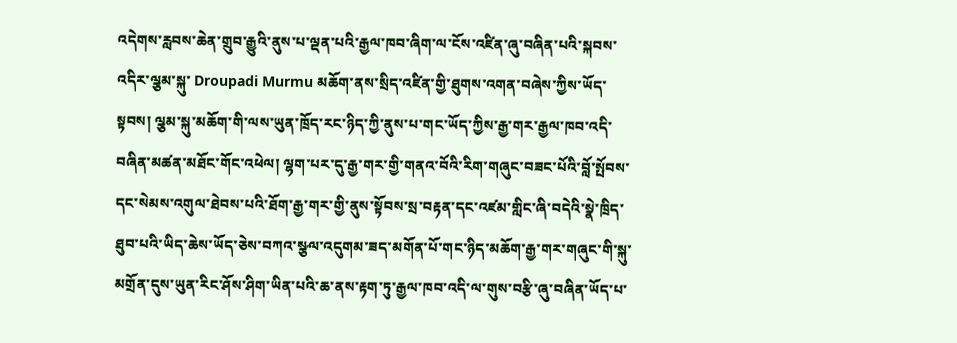འདེགས་རླབས་ཆེན་གྲུབ་རྒྱུའི་ནུས་པ་ལྡན་པའི་རྒྱལ་ཁབ་ཞིག་ལ་ངོས་འཛིན་ཞུ་བཞིན་པའི་སྐབས་འདིར་ལྕམ་སྐུ་ Droupadi Murmu མཆོག་ནས་སྲིད་འཛིན་གྱི་ཐུགས་འགན་བཞེས་ཀྱིས་ཡོད་སྟབས། ལྕམ་སྐུ་མཆོག་གི་ལས་ཡུན་ཁྲོད་རང་ཉིད་ཀྱི་ནུས་པ་གང་ཡོད་ཀྱིས་རྒྱ་གར་རྒྱལ་ཁབ་འདི་བཞིན་མཚན་མཐོང་གོང་འཕེལ། ལྷག་པར་དུ་རྒྱ་གར་གྱི་གནའ་བོའི་རིག་གཞུང་བཟང་པོའི་བློ་སྤོབས་དང་སེམས་འགུལ་ཐེབས་པའི་ཐོག་རྒྱ་གར་གྱི་ནུས་སྟོབས་སྲ་བརྟན་དང་འཛམ་གླིང་ཞི་བདེའི་སྣེ་ཁྲིད་ཐུབ་པའི་ཡིད་ཆེས་ཡོད་ཅེས་བཀའ་སྩལ་འདུགམ་ཟད་མགོན་པོ་གང་ཉིད་མཆོག་རྒྱ་གར་གཞུང་གི་སྐུ་མགྲོན་དུས་ཡུན་རིང་ཤོས་ཤིག་ཡིན་པའི་ཆ་ནས་རྟག་ཏུ་རྒྱལ་ཁབ་འདི་ལ་གུས་བརྩི་ཞུ་བཞིན་ཡོད་པ་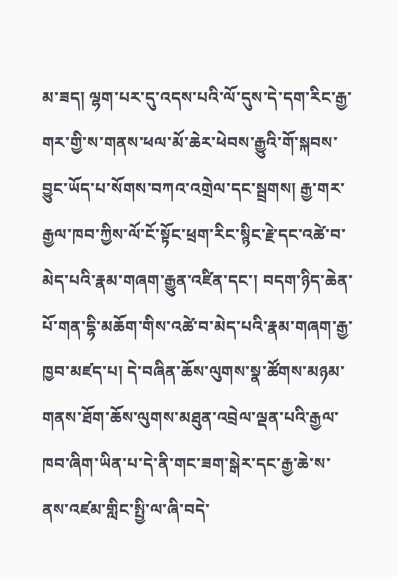མ་ཟད། ལྷག་པར་དུ་འདས་པའི་ལོ་དུས་དེ་དག་རིང་རྒྱ་གར་གྱི་ས་གནས་ཕལ་མོ་ཆེར་ཕེབས་རྒྱུའི་གོ་སྐབས་བྱུང་ཡོད་པ་སོགས་བཀའ་འགྲེལ་དང་སྦྲགས། རྒྱ་གར་རྒྱལ་ཁབ་ཀྱིས་ལོ་ངོ་སྟོང་ཕྲག་རིང་སྙིང་རྗེ་དང་འཚེ་བ་མེད་པའི་རྣམ་གཞག་རྒྱུན་འཛིན་དང་། བདག་ཉིད་ཆེན་པོ་གན་དྷི་མཆོག་གིས་འཚེ་བ་མེད་པའི་རྣམ་གཞག་རྒྱ་ཁྱབ་མཛད་པ། དེ་བཞིན་ཆོས་ལུགས་སྣ་ཚོགས་མཉམ་གནས་ཐོག་ཆོས་ལུགས་མཐུན་འབྲེལ་ལྡན་པའི་རྒྱལ་ཁབ་ཞིག་ཡིན་པ་དེ་ནི་གང་ཟག་སྒེར་དང་རྒྱ་ཆེ་ས་ནས་འཛམ་གླིང་སྤྱི་ལ་ཞི་བདེ་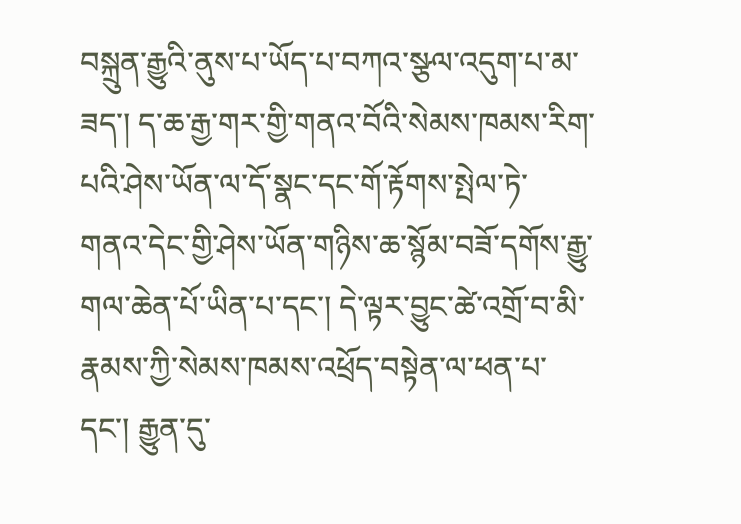བསྐྲུན་རྒྱུའི་ནུས་པ་ཡོད་པ་བཀའ་སྩལ་འདུག་པ་མ་ཟད་། ད་ཆ་རྒྱ་གར་གྱི་གནའ་བོའི་སེམས་ཁམས་རིག་པའི་ཤེས་ཡོན་ལ་དོ་སྣང་དང་གོ་རྟོགས་སྤེལ་ཏེ་གནའ་དེང་གྱི་ཤེས་ཡོན་གཉིས་ཆ་སྙོམ་བཟོ་དགོས་རྒྱུ་གལ་ཆེན་པོ་ཡིན་པ་དང་། དེ་ལྟར་བྱུང་ཚེ་འགྲོ་བ་མི་རྣམས་ཀྱི་སེམས་ཁམས་འཕྲོད་བསྟེན་ལ་ཕན་པ་དང་། རྒྱུན་དུ་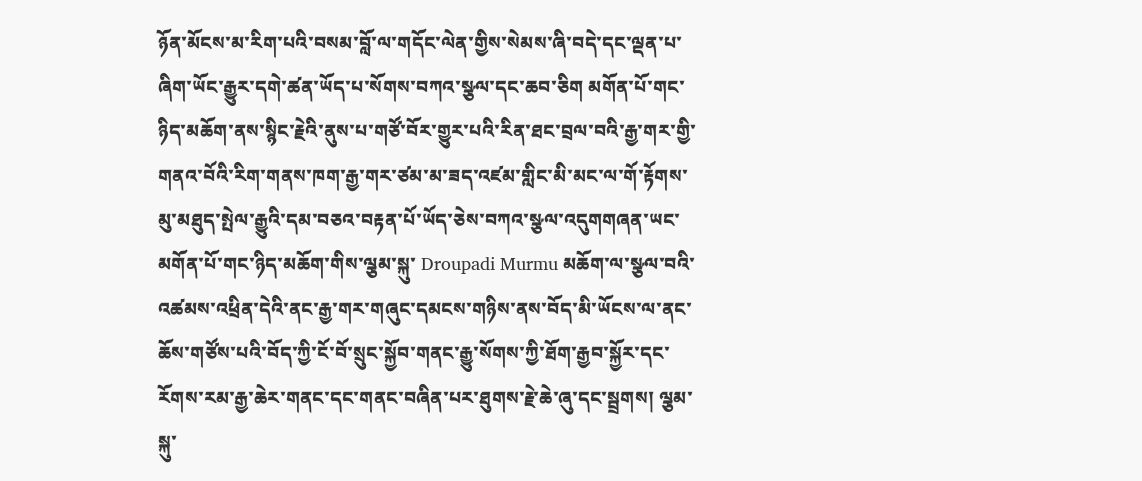ཉོན་མོངས་མ་རིག་པའི་བསམ་བློ་ལ་གདོང་ལེན་གྱིས་སེམས་ཞི་བདེ་དང་ལྡན་པ་ཞིག་ཡོང་རྒྱུར་དགེ་ཚན་ཡོད་པ་སོགས་བཀའ་སྩལ་དང་ཆབ་ཅིག མགོན་པོ་གང་ཉིད་མཆོག་ནས་སྙིང་རྗེའི་ནུས་པ་གཙོ་བོར་གྱུར་པའི་རིན་ཐང་བྲལ་བའི་རྒྱ་གར་གྱི་གནའ་བོའི་རིག་གནས་ཁག་རྒྱ་གར་ཙམ་མ་ཟད་འཛམ་གླིང་མི་མང་ལ་གོ་རྟོགས་མུ་མཐུད་སྤེལ་རྒྱུའི་དམ་བཅའ་བརྟན་པོ་ཡོད་ཅེས་བཀའ་སྩལ་འདུགགཞན་ཡང་མགོན་པོ་གང་ཉིད་མཆོག་གིས་ལྕམ་སྐུ་ Droupadi Murmu མཆོག་ལ་སྩལ་བའི་འཚམས་འཕྲིན་དེའི་ནང་རྒྱ་གར་གཞུང་དམངས་གཉིས་ནས་བོད་མི་ཡོངས་ལ་ནང་ཆོས་གཙོས་པའི་བོད་ཀྱི་ངོ་བོ་སྲུང་སྐྱོབ་གནང་རྒྱུ་སོགས་ཀྱི་ཐོག་རྒྱབ་སྐྱོར་དང་རོགས་རམ་རྒྱ་ཆེར་གནང་དང་གནང་བཞིན་པར་ཐུགས་རྗེ་ཆེ་ཞུ་དང་སྦྲགས། ལྕམ་སྐུ་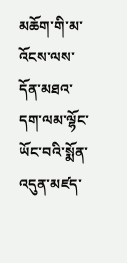མཆོག་གི་མ་འོངས་ལས་དོན་མཐའ་དག་ལམ་ལྷོང་ཡོང་བའི་སྨོན་འདུན་མཛད་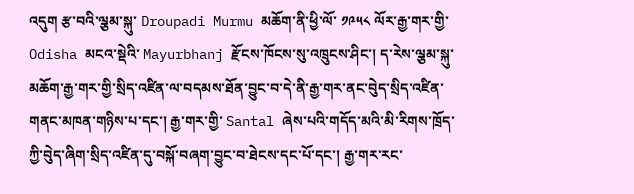འདུག རྩ་བའི་ལྕམ་སྐུ་ Droupadi Murmu མཆོག་ནི་ཕྱི་ལོ་ ༡༩༥༨ ལོར་རྒྱ་གར་གྱི་ Odisha མངའ་སྡེའི་ Mayurbhanj རྫོངས་ཁོངས་སུ་འཁྲུངས་ཤིང་། ད་རེས་ལྕམ་སྐུ་མཆོག་རྒྱ་གར་གྱི་སྲིད་འཛིན་ལ་བདམས་ཐོན་བྱུང་བ་དེ་ནི་རྒྱ་གར་ནང་བེུད་སྲིད་འཛིན་གནང་མཁན་གཉིས་པ་དང་། རྒྱ་གར་གྱི་ Santal ཞེས་པའི་གདོད་མའི་མི་རིགས་ཁྲོད་ཀྱི་བེུད་ཞིག་སྲིད་འཛིན་དུ་བསྐོ་བཞག་བྱུང་བ་ཐེངས་དང་པོ་དང་། རྒྱ་གར་རང་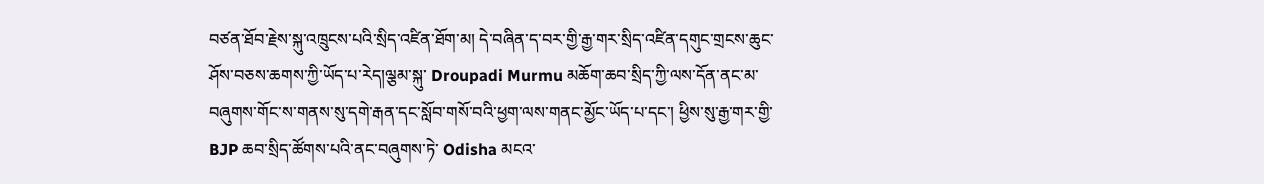བཙན་ཐོབ་རྗེས་སྐུ་འཁྲུངས་པའི་སྲིད་འཛིན་ཐོག་མ། དེ་བཞིན་ད་བར་གྱི་རྒྱ་གར་སྲིད་འཛིན་དགུང་གྲངས་ཆུང་ཤོས་བཅས་ཆགས་ཀྱི་ཡོད་པ་རེད།ལྕམ་སྐུ་ Droupadi Murmu མཆོག་ཆབ་སྲིད་ཀྱི་ལས་དོན་ནང་མ་བཞུགས་གོང་ས་གནས་སུ་དགེ་རྒན་དང་སློབ་གསོ་བའི་ཕྱག་ལས་གནང་མྱོང་ཡོད་པ་དང་། ཕྱིས་སུ་རྒྱ་གར་གྱི་ BJP ཆབ་སྲིད་ཚོགས་པའི་ནང་བཞུགས་ཏེ་ Odisha མངའ་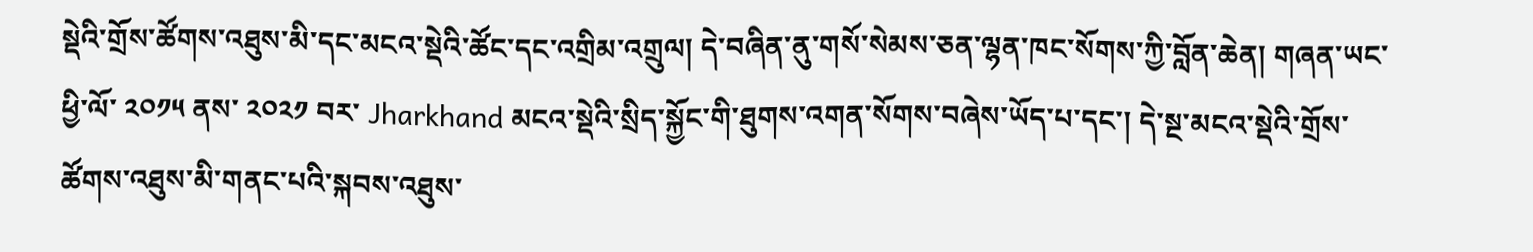སྡེའི་གྲོས་ཚོགས་འཐུས་མི་དང་མངའ་སྡེའི་ཚོང་དང་འགྲིམ་འགྲུལ། དེ་བཞིན་ནུ་གསོ་སེམས་ཅན་ལྷན་ཁང་སོགས་ཀྱི་བློན་ཆེན། གཞན་ཡང་ཕྱི་ལོ་ ༢༠༡༥ ནས་ ༢༠༢༡ བར་ Jharkhand མངའ་སྡེའི་སྲིད་སྐྱོང་གི་ཐུགས་འགན་སོགས་བཞེས་ཡོད་པ་དང་། དེ་སྔ་མངའ་སྡེའི་གྲོས་ཚོགས་འཐུས་མི་གནང་པའི་སྐབས་འཐུས་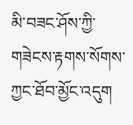མི་བཟང་ཤོས་ཀྱི་གཟེངས་རྟགས་སོགས་ཀྱང་ཐོབ་མྱོང་འདུག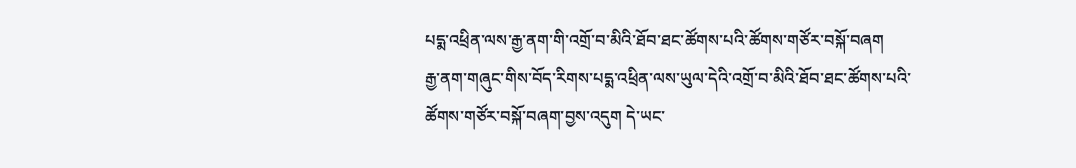པདྨ་འཕྲིན་ལས་རྒྱ་ནག་གི་འགྲོ་བ་མིའི་ཐོབ་ཐང་ཚོགས་པའི་ཚོགས་གཙོར་བསྐོ་བཞག
རྒྱ་ནག་གཞུང་གིས་བོད་རིགས་པདྨ་འཕྲིན་ལས་ཡུལ་དེའི་འགྲོ་བ་མིའི་ཐོབ་ཐང་ཚོགས་པའི་ཚོགས་གཙོར་བསྐོ་བཞག་བྱས་འདུག དེ་ཡང་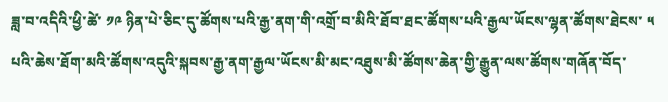ཟླ་བ་འདིའི་ཕྱི་ཚེ་ ༡༩ ཉིན་པེ་ཅིང་དུ་ཚོགས་པའི་རྒྱ་ནག་གི་འགྲོ་བ་མིའི་ཐོབ་ཐང་ཚོགས་པའི་རྒྱལ་ཡོངས་ལྷན་ཚོགས་ཐེངས་ ༥ པའི་ཆེས་ཐོག་མའི་ཚོགས་འདུའི་སྐབས་རྒྱ་ནག་རྒྱལ་ཡོངས་མི་མང་འཐུས་མི་ཚོགས་ཆེན་གྱི་རྒྱུན་ལས་ཚོགས་གཞོན་བོད་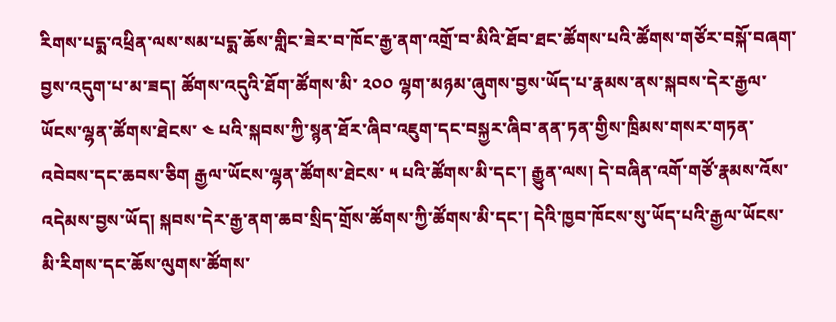རིགས་པདྨ་འཕྲིན་ལས་སམ་པདྨ་ཆོས་གླིང་ཟེར་བ་ཁོང་རྒྱ་ནག་འགྲོ་བ་མིའི་ཐོབ་ཐང་ཚོགས་པའི་ཚོགས་གཙོར་བསྐོ་བཞག་བྱས་འདུག་པ་མ་ཟད། ཚོགས་འདུའི་ཐོག་ཚོགས་མི་ ༢༠༠ ལྷག་མཉམ་ཞུགས་བྱས་ཡོད་པ་རྣམས་ནས་སྐབས་དེར་རྒྱལ་ཡོངས་ལྷན་ཚོགས་ཐེངས་ ༤ པའི་སྐབས་ཀྱི་སྙན་ཐོར་ཞིབ་འཇུག་དང་བསྐྱར་ཞིབ་ནན་ཏན་གྱིས་ཁྲིམས་གསར་གཏན་འབེབས་དང་ཆབས་ཅིག རྒྱལ་ཡོངས་ལྷན་ཚོགས་ཐེངས་ ༥ པའི་ཚོགས་མི་དང་། རྒྱུན་ལས། དེ་བཞིན་འགོ་གཙོ་རྣམས་འོས་འདེམས་བྱས་ཡོད། སྐབས་དེར་རྒྱ་ནག་ཆབ་སྲིད་གྲོས་ཚོགས་ཀྱི་ཚོགས་མི་དང་། དེའི་ཁྱབ་ཁོངས་སུ་ཡོད་པའི་རྒྱལ་ཡོངས་མི་རིགས་དང་ཆོས་ལུགས་ཚོགས་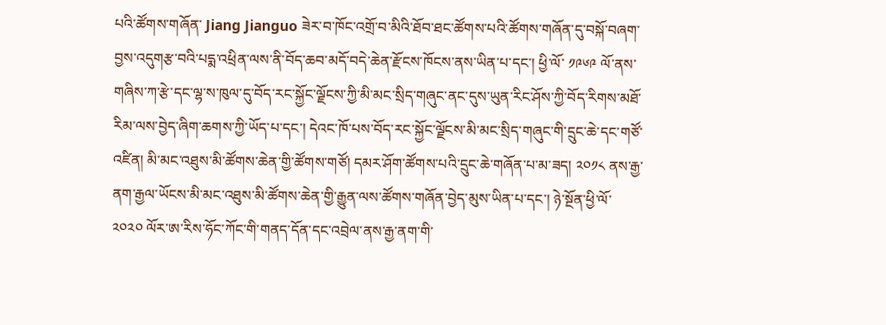པའི་ཚོགས་གཞོན་ Jiang Jianguo ཟེར་བ་ཁོང་འགྲོ་བ་མིའི་ཐོབ་ཐང་ཚོགས་པའི་ཚོགས་གཞོན་དུ་བསྐོ་བཞག་བྱས་འདུགརྩ་བའི་པདྨ་འཕྲིན་ལས་ནི་བོད་ཆབ་མདོ་བདེ་ཆེན་རྫོངས་ཁོངས་ནས་ཡིན་པ་དང་། ཕྱི་ལོ་ ༡༩༦༩ ལོ་ནས་གཞིས་ཀ་རྩེ་དང་ལྷ་ས་ཁུལ་དུ་བོད་རང་སྐྱོང་ལྗོངས་ཀྱི་མི་མང་སྲིད་གཞུང་ནང་དུས་ཡུན་རིང་ཤོས་ཀྱི་བོད་རིགས་མཐོ་རིམ་ལས་བྱེད་ཞིག་ཆགས་ཀྱི་ཡོད་པ་དང་། དེའང་ཁོ་པས་བོད་རང་སྐྱོང་ལྗོངས་མི་མང་སྲིད་གཞུང་གི་དྲུང་ཆེ་དང་གཙོ་འཛིན། མི་མང་འཐུས་མི་ཚོགས་ཆེན་གྱི་ཚོགས་གཙོ། དམར་ཤོག་ཚོགས་པའི་དྲུང་ཆེ་གཞོན་པ་མ་ཟད། ༢༠༡༨ ནས་རྒྱ་ནག་རྒྱལ་ཡོངས་མི་མང་འཐུས་མི་ཚོགས་ཆེན་གྱི་རྒྱུན་ལས་ཚོགས་གཞོན་བྱེད་མུས་ཡིན་པ་དང་། ཉེ་སྔོན་ཕྱི་ལོ་ ༢༠༢༠ ལོར་ཨ་རིས་ཧོང་ཀོང་གི་གནད་དོན་དང་འབྲེལ་ནས་རྒྱ་ནག་གི་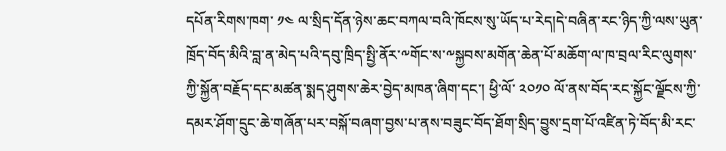དཔོན་རིགས་ཁག་ ༡༤ ལ་སྲིད་དོན་ཉེས་ཆང་བཀལ་བའི་ཁོངས་སུ་ཡོད་པ་རེད།དེ་བཞིན་རང་ཉིད་ཀྱི་ལས་ཡུན་ཁྲོད་བོད་མིའི་བླ་ན་མེད་པའི་དབུ་ཁྲིད་སྤྱི་ནོར་༸གོང་ས་༸སྐྱབས་མགོན་ཆེན་པོ་མཆོག་ལ་ཁ་བྲལ་རིང་ལུགས་ཀྱི་སྐྱོན་བརྗོད་དང་མཚན་སྨད་ཤུགས་ཆེར་བྱེད་མཁན་ཞིག་དང་། ཕྱི་ལོ་ ༢༠༡༠ ལོ་ནས་བོད་རང་སྐྱོང་ལྗོངས་ཀྱི་དམར་ཤོག་དྲུང་ཆེ་གཞོན་པར་བསྐོ་བཞག་བྱས་པ་ནས་བཟུང་བོད་ཐོག་སྲིད་བྱུས་དྲག་པོ་འཛིན་ཏེ་བོད་མི་རང་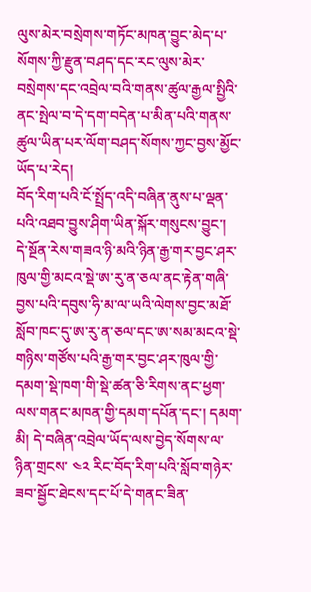ལུས་མེར་བསྲེགས་གཏོང་མཁན་བྱུང་མེད་པ་སོགས་ཀྱི་རྫུན་བཤད་དང་རང་ལུས་མེར་བསྲེགས་དང་འབྲེལ་བའི་གནས་ཚུལ་རྒྱལ་སྤྱིའི་ནང་སྤེལ་བ་དེ་དག་བདེན་པ་མིན་པའི་གནས་ཚུལ་ཡིན་པར་ལོག་བཤད་སོགས་ཀྱང་བྱས་མྱོང་ཡོད་པ་རེད།
བོད་རིག་པའི་ངོ་སྤྲོད་འདི་བཞིན་ནུས་པ་ལྡན་པའི་འཐབ་བྱུས་ཤིག་ཡིན་སྐོར་གསུངས་བྱུང་།
དེ་སྔོན་རེས་གཟའ་ཉི་མའི་ཉིན་རྒྱ་གར་བྱང་ཤར་ཁུལ་གྱི་མངའ་སྡེ་ཨ་རུ་ན་ཅལ་ནང་རྟེན་གཞི་བྱས་པའི་དབུས་ཧི་མ་ལ་ཡའི་ལེགས་བྱང་མཐོ་སློབ་ཁང་དུ་ཨ་རུ་ན་ཅལ་དང་ཨ་སམ་མངའ་སྡེ་གཉིས་གཙོས་པའི་རྒྱ་གར་བྱང་ཤར་ཁུལ་གྱི་དམག་སྡེ་ཁག་གི་སྡེ་ཚན་ཅི་རིགས་ནང་ཕྱག་ལས་གནང་མཁན་གྱི་དམག་དཔོན་དང་། དམག་མི། དེ་བཞིན་འབྲེལ་ཡོད་ལས་བྱེད་སོགས་ལ་ཉིན་གྲངས་ ༤༢ རིང་བོད་རིག་པའི་སློབ་གཉེར་ཟབ་སྦྱོང་ཐེངས་དང་པོ་དེ་གནང་ཟིན་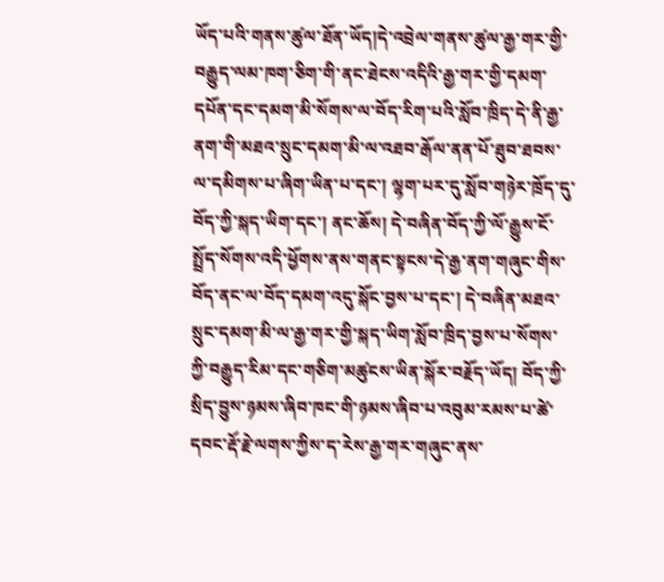ཡོད་པའི་གནས་ཚུལ་ཐོན་ཡོད།དེ་འབྲེལ་གནས་ཚུལ་རྒྱ་གར་གྱི་བརྒྱུད་ལམ་ཁག་ཅིག་གི་ནང་ཐེངས་འདིའི་རྒྱ་གར་གྱི་དམག་དཔོན་དང་དམག་མི་སོགས་ལ་བོད་རིག་པའི་སློབ་ཁྲིད་དེ་ནི་རྒྱ་ནག་གི་མཐའ་སྲུང་དམག་མི་ལ་འཐབ་རྒོལ་ནན་པོ་ཐུབ་ཐབས་ལ་དམིགས་པ་ཞིག་ཡིན་པ་དང་། ལྷག་པར་དུ་སློབ་གཉེར་ཁྲོད་དུ་བོད་ཀྱི་སྐད་ཡིག་དང་། ནང་ཆོས། དེ་བཞིན་བོད་ཀྱི་ལོ་རྒྱུས་ངོ་སྤྲོད་སོགས་འདི་ཕྱོགས་ནས་གནང་སྟངས་དེ་རྒྱ་ནག་གཞུང་གིས་བོད་ནང་ལ་བོད་དམག་འདུ་སྐོང་བྱས་པ་དང་། དེ་བཞིན་མཐའ་སྲུང་དམག་མི་ལ་རྒྱ་གར་གྱི་སྐད་ཡིག་སློབ་ཁྲིད་བྱས་པ་སོགས་ཀྱི་བརྒྱུད་རིམ་དང་གཅིག་མཚུངས་ཡིན་སྐོར་བརྗོད་ཡོད། བོད་ཀྱི་སྲིད་བྱུས་ཉམས་ཞིབ་ཁང་གི་ཉམས་ཞིབ་པ་འབུམ་རམས་པ་ཚེ་དབང་རྡོ་རྗེ་ལགས་ཀྱིས་ད་རེས་རྒྱ་གར་གཞུང་ནས་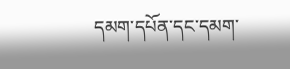དམག་དཔོན་དང་དམག་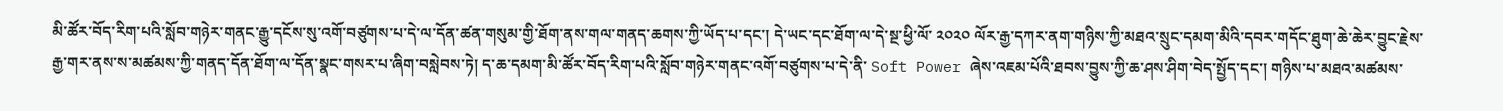མི་ཚོར་བོད་རིག་པའི་སློབ་གཉེར་གནང་རྒྱུ་དངོས་སུ་འགོ་བཙུགས་པ་དེ་ལ་དོན་ཚན་གསུམ་གྱི་ཐོག་ནས་གལ་གནད་ཆགས་ཀྱི་ཡོད་པ་དང་། དེ་ཡང་དང་ཐོག་ལ་དེ་སྔ་ཕྱི་ལོ་ ༢༠༢༠ ལོར་རྒྱ་དཀར་ནག་གཉིས་ཀྱི་མཐའ་སྲུང་དམག་མིའི་དབར་གདོང་ཐུག་ཆེ་ཆེར་བྱུང་རྗེས་རྒྱ་གར་ནས་ས་མཚམས་ཀྱི་གནད་དོན་ཐོག་ལ་དོན་སྣང་གསར་པ་ཞིག་བསླེབས་ཏེ། ད་ཆ་དམག་མི་ཚོར་བོད་རིག་པའི་སློབ་གཉེར་གནང་འགོ་བཙུགས་པ་དེ་ནི་ Soft Power ཞེས་འཇམ་པོའི་ཐབས་བྱུས་ཀྱི་ཆ་ཤས་ཤིག་བེད་སྤྱོད་དང་། གཉིས་པ་མཐའ་མཚམས་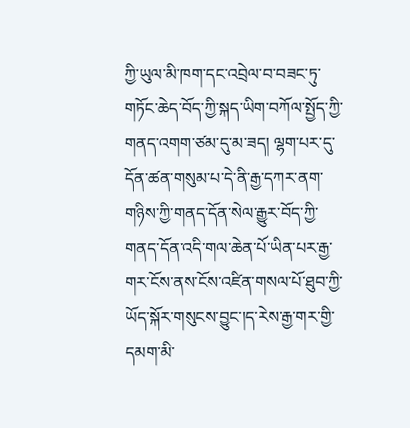ཀྱི་ཡུལ་མི་ཁག་དང་འབྲེལ་བ་བཟང་ཏུ་གཏོང་ཆེད་བོད་ཀྱི་སྐད་ཡིག་བཀོལ་སྤྱོད་ཀྱི་གནད་འགག་ཙམ་དུ་མ་ཟད། ལྷག་པར་དུ་དོན་ཚན་གསུམ་པ་དེ་ནི་རྒྱ་དཀར་ནག་གཉིས་ཀྱི་གནད་དོན་སེལ་རྒྱུར་བོད་ཀྱི་གནད་དོན་འདི་གལ་ཆེན་པོ་ཡིན་པར་རྒྱ་གར་ངོས་ནས་ངོས་འཛིན་གསལ་པོ་ཐུབ་ཀྱི་ཡོད་སྐོར་གསུངས་བྱུང་།ད་རེས་རྒྱ་གར་གྱི་དམག་མི་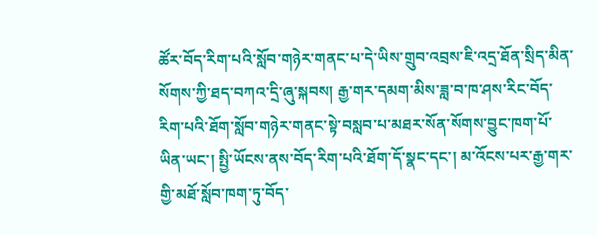ཚོར་བོད་རིག་པའི་སློབ་གཉེར་གནང་པ་དེ་ཡིས་གྲུབ་འབྲས་ཇི་འདྲ་ཐོན་སྲིད་མིན་སོགས་ཀྱི་ཐད་བཀའ་དྲི་ཞུ་སྐབས། རྒྱ་གར་དམག་མིས་ཟླ་བ་ཁ་ཤས་རིང་བོད་རིག་པའི་ཐོག་སློབ་གཉེར་གནང་སྟེ་བསླབ་པ་མཐར་སོན་སོགས་བྱུང་ཁག་པོ་ཡིན་ཡང་། སྤྱི་ཡོངས་ནས་བོད་རིག་པའི་ཐོག་དོ་སྣང་དང་། མ་འོངས་པར་རྒྱ་གར་གྱི་མཐོ་སློབ་ཁག་ཏུ་བོད་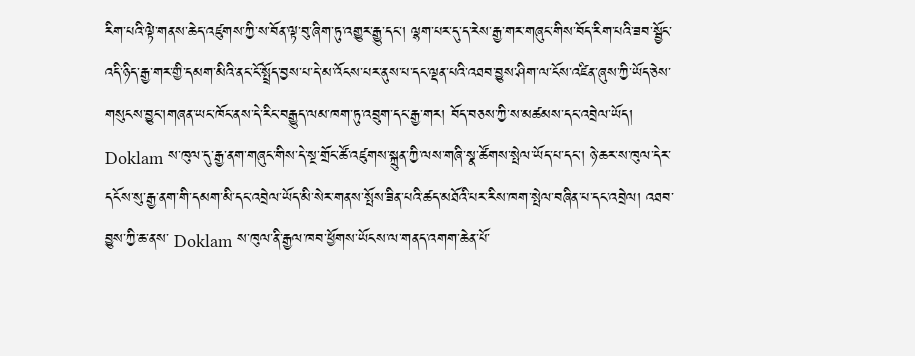རིག་པའི་ལྟེ་གནས་ཆེད་འཛུགས་ཀྱི་ས་བོན་ལྟ་བུ་ཞིག་ཏུ་འགྱུར་རྒྱུ་དང་། ལྷག་པར་དུ་ད་རེས་རྒྱ་གར་གཞུང་གིས་བོད་རིག་པའི་ཟབ་སྦྱོང་འདི་ཉིད་རྒྱ་གར་གྱི་དམག་མིའི་ནང་ངོ་སྤྲོད་བྱས་པ་དེ་མ་འོངས་པར་ནུས་པ་དང་ལྡན་པའི་འཐབ་བྱུས་ཤིག་ལ་ངོས་འཛིན་ཞུས་ཀྱི་ཡོད་ཅེས་གསུངས་བྱུང་།གཞན་ཡང་ཁོང་ནས་དེ་རིང་བརྒྱུད་ལམ་ཁག་ཏུ་འབྲུག་དང་རྒྱ་གར། བོད་བཅས་ཀྱི་ས་མཚམས་དང་འབྲེལ་ཡོད། Doklam ས་ཁུལ་དུ་རྒྱ་ནག་གཞུང་གིས་དེ་སྔ་གྲོང་ཚོ་འཛུགས་སྐྲུན་ཀྱི་ལས་གཞི་སྣ་ཚོགས་སྤེལ་ཡོད་པ་དང་། ཉེ་ཆར་ས་ཁུལ་དེར་དངོས་སུ་རྒྱ་ནག་གི་དམག་མི་དང་འབྲེལ་ཡོད་མི་སེར་གནས་སྤོས་ཟིན་པའི་ཚད་མཐོའི་པར་རིས་ཁག་སྤེལ་བཞིན་པ་དང་འབྲེལ། འཐབ་བྱུས་ཀྱི་ཆ་ནས་ Doklam ས་ཁུལ་ནི་རྒྱལ་ཁབ་ཕྱོགས་ཡོངས་ལ་གནད་འགག་ཆེན་པོ་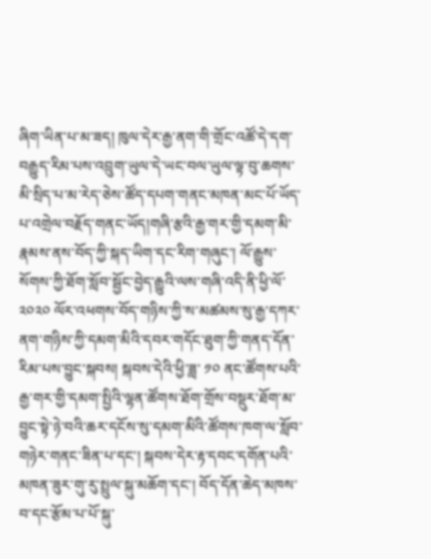ཞིག་ཡིན་པ་མ་ཟད། ཁུལ་དེར་རྒྱ་ནག་གི་གྲོང་འཚོ་དེ་དག་བརྒྱུད་རིམ་པས་འབྲུག་ཡུལ་དེ་ཡང་བལ་ཡུལ་ལྟ་བུ་ཆགས་མི་སྲིད་པ་མ་རེད་ཅེས་ཚོད་དཔག་གནང་མཁན་མང་པོ་ཡོད་པ་འགྲེལ་བརྗོད་གནང་ཡོད།གཞི་རྩའི་རྒྱ་གར་གྱི་དམག་མི་རྣམས་ནས་བོད་ཀྱི་སྐད་ཡིག་དང་རིག་གཞུང་། ལོ་རྒྱུས་སོགས་ཀྱི་ཐོག་སློབ་སྦྱོང་བྱེད་རྒྱུའི་ལས་གཞི་འདི་ནི་ཕྱི་ལོ་ ༢༠༢༠ ལོར་འཕགས་བོད་གཉིས་ཀྱི་ས་མཚམས་སུ་རྒྱ་དཀར་ནག་གཉིས་ཀྱི་དམག་མིའི་དབར་གདོང་ཐུག་ཀྱི་གནད་དོན་རིམ་པས་བྱུང་སྐབས། སྐབས་དེའི་ཕྱི་ཟླ་ ༡༠ ནང་ཚོགས་པའི་རྒྱ་གར་གྱི་དམག་སྤྱིའི་ལྷན་ཚོགས་ཐོག་གྲོས་བསྡུར་ཐོག་མ་བྱུང་སྟེ་ཉེ་བའི་ཆར་དངོས་སུ་དམག་མིའི་ཚོགས་ཁག་ལ་སློབ་གཉེར་གནང་ཟིན་པ་དང་། སྐབས་དེར་རྟ་དབང་དགོན་པའི་མཁན་ཟུར་གུ་རུ་སྤྲུལ་སྐུ་མཆོག་དང་། བོད་དོན་ཆེད་མཁས་བ་དང་རྩོམ་པ་པོ་སྐུ་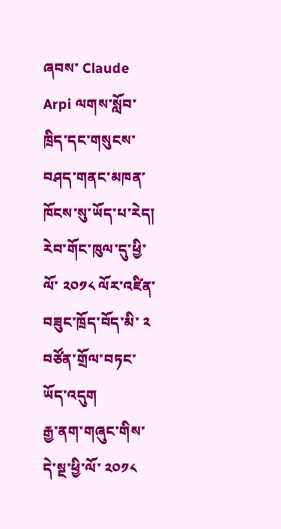ཞབས་ Claude Arpi ལགས་སློབ་ཁྲིད་དང་གསུངས་བཤད་གནང་མཁན་ཁོངས་སུ་ཡོད་པ་རེད།
རེབ་གོང་ཁུལ་དུ་ཕྱི་ལོ་ ༢༠༡༨ ལོར་འཛིན་བཟུང་ཁྲོད་བོད་མི་ ༢ བཙོན་གྲོལ་བཏང་ཡོད་འདུག
རྒྱ་ནག་གཞུང་གིས་དེ་སྔ་ཕྱི་ལོ་ ༢༠༡༨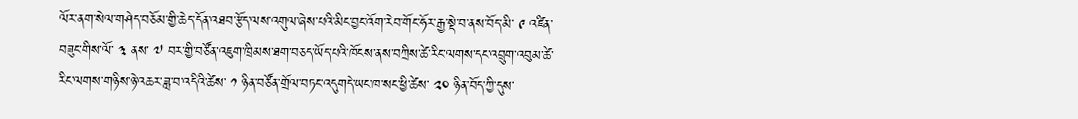ལོར་ནག་སེལ་གཤེད་བཅོམ་གྱི་ཆེད་དོན་འཐབ་རྩོད་ལས་འགུལ་ཞེས་པའི་མིང་བྱང་འོག་རེབ་གོང་ཧོར་རྒྱ་སྡེ་བ་ནས་བོད་མི་ ༩ འཛིན་བཟུང་གིས་ལོ་ ༣ ནས་ ༧ བར་གྱི་བཙོན་འཇུག་ཁྲིམས་ཐག་བཅད་ཡོད་པའི་ཁོངས་ནས་བཀྲིས་ཚེ་རིང་ལགས་དང་འབྲུག་འབུམ་ཚེ་རིང་ལགས་གཉིས་ཉེ་འཆར་ཟླ་བ་འདིའི་ཚེས་ ༡ ཉིན་བཙོན་གྲོལ་བཏང་འདུགདེ་ཡང་ཁ་སང་ཕྱི་ཚེས་ ༢༠ ཉིན་བོད་ཀྱི་དུས་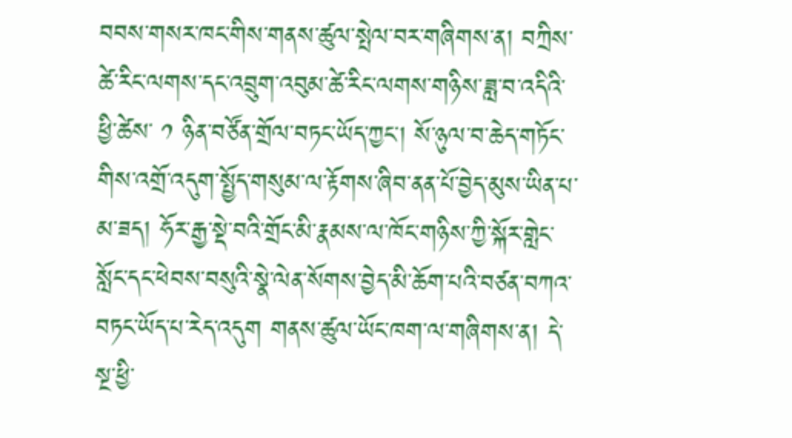བབས་གསར་ཁང་གིས་གནས་ཚུལ་སྤེལ་བར་གཞིགས་ན། བཀྲིས་ཚེ་རིང་ལགས་དང་འབྲུག་འབུམ་ཚེ་རིང་ལགས་གཉིས་ཟླ་བ་འདིའི་ཕྱི་ཚེས་ ༡ ཉིན་བཙོན་གྲོལ་བཏང་ཡོད་ཀྱང་། སོ་ཉུལ་བ་ཆེད་གཏོང་གིས་འགྲོ་འདུག་སྤྱོད་གསུམ་ལ་རྟོགས་ཞིབ་ནན་པོ་བྱེད་མུས་ཡིན་པ་མ་ཟད། ཧོར་རྒྱ་སྡེ་བའི་གྲོང་མི་རྣམས་ལ་ཁོང་གཉིས་ཀྱི་སྐོར་གླེང་སློང་དང་ཕེབས་བསུའི་སྣེ་ལེན་སོགས་བྱེད་མི་ཆོག་པའི་བཙན་བཀའ་བཏང་ཡོད་པ་རེད་འདུག གནས་ཚུལ་ཡོང་ཁག་ལ་གཞིགས་ན། དེ་སྔ་ཕྱི་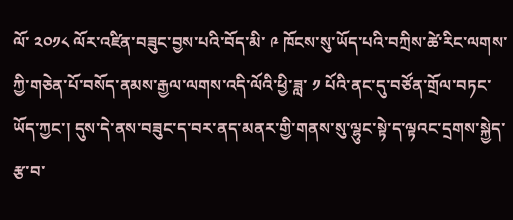ལོ་ ༢༠༡༨ ལོར་འཛིན་བཟུང་བྱས་པའི་བོད་མི་ ༩ ཁོངས་སུ་ཡོད་པའི་བཀྲིས་ཚེ་རིང་ལགས་ཀྱི་གཅེན་པོ་བསོད་ནམས་རྒྱལ་ལགས་འདི་ལོའི་ཕྱི་ཟླ་ ༡ པོའི་ནང་དུ་བཙོན་གྲོལ་བཏང་ཡོད་ཀྱང་། དུས་དེ་ནས་བཟུང་ད་བར་ནད་མནར་གྱི་གནས་སུ་ལྷུང་སྟེ་ད་ལྟའང་དྲགས་སྐྱེད་རྩ་བ་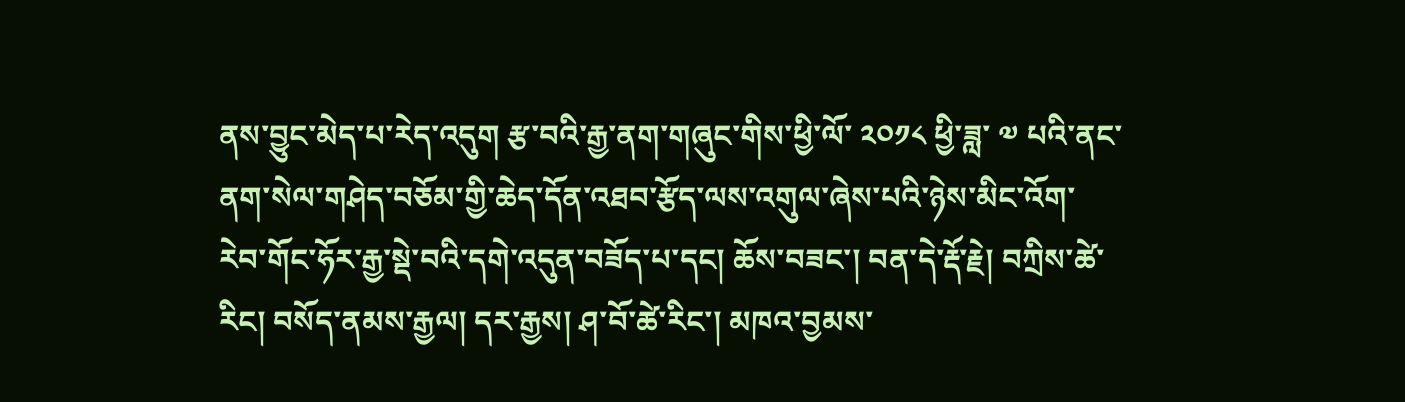ནས་བྱུང་མེད་པ་རེད་འདུག རྩ་བའི་རྒྱ་ནག་གཞུང་གིས་ཕྱི་ལོ་ ༢༠༡༨ ཕྱི་ཟླ་ ༧ པའི་ནང་ནག་སེལ་གཤེད་བཅོམ་གྱི་ཆེད་དོན་འཐབ་རྩོད་ལས་འགུལ་ཞེས་པའི་ཉེས་མིང་འོག་རེབ་གོང་ཧོར་རྒྱ་སྡེ་བའི་དགེ་འདུན་བཟོད་པ་དང། ཆོས་བཟང་། བན་དེ་རྡོ་རྗེ། བཀྲིས་ཚེ་རིང། བསོད་ནམས་རྒྱལ། དར་རྒྱས། ཤ་བོ་ཚེ་རིང་། མཁའ་བྱམས་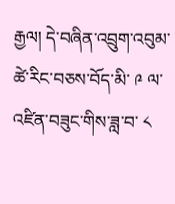རྒྱལ། དེ་བཞིན་འབྲུག་འབུམ་ཚེ་རིང་བཅས་བོད་མི་ ༩ ལ་འཛིན་བཟུང་གིས་ཟླ་བ་ ༨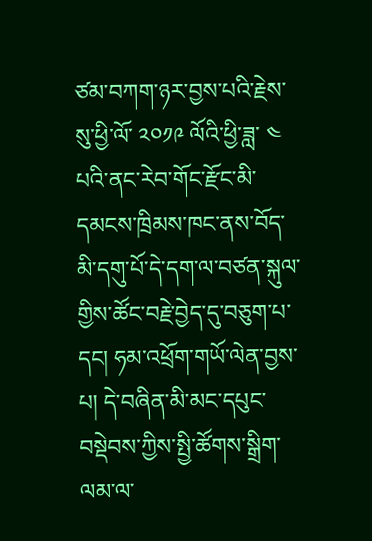ཙམ་བཀག་ཉར་བྱས་པའི་རྗེས་སུ་ཕྱི་ལོ་ ༢༠༡༩ ལོའི་ཕྱི་ཟླ་ ༤ པའི་ནང་རེབ་གོང་རྫོང་མི་དམངས་ཁྲིམས་ཁང་ནས་བོད་མི་དགུ་པོ་དེ་དག་ལ་བཙན་སྐུལ་གྱིས་ཚོང་བརྗེ་བྱེད་དུ་བཅུག་པ་དང། ཧམ་འཕྲོག་གཡོ་ལེན་བྱས་པ། དེ་བཞིན་མི་མང་དཔུང་བསྡེབས་ཀྱིས་སྤྱི་ཚོགས་སྒྲིག་ལམ་ལ་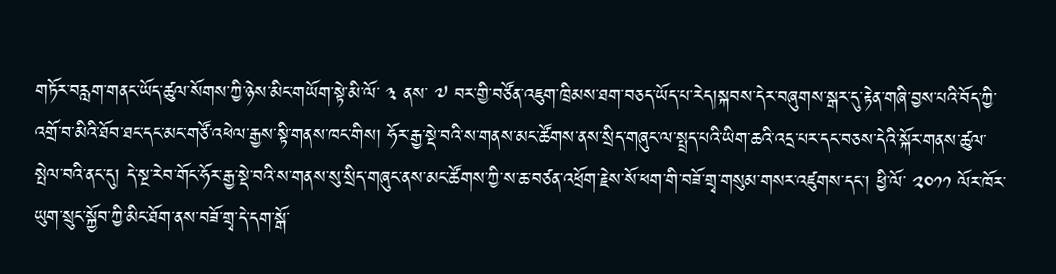གཏོར་བརླག་གནང་ཡོད་ཚུལ་སོགས་ཀྱི་ཉེས་མིང་གཡོག་སྟེ་མི་ལོ་ ༣ ནས་ ༧ བར་གྱི་བཙོན་འཇུག་ཁྲིམས་ཐག་བཅད་ཡོད་པ་རེད།སྐབས་དེར་བཞུགས་སྒར་དུ་རྟེན་གཞི་བྱས་པའི་བོད་ཀྱི་འགྲོ་བ་མིའི་ཐོབ་ཐང་དང་མང་གཙོ་འཕེལ་རྒྱས་སྟི་གནས་ཁང་གིས། ཧོར་རྒྱ་སྡེ་བའི་ས་གནས་མང་ཚོགས་ནས་སྲིད་གཞུང་ལ་སྤྲད་པའི་ཡིག་ཆའི་འདྲ་པར་དང་བཅས་དེའི་སྐོར་གནས་ཚུལ་སྤེལ་བའི་ནང་དུ། དེ་སྔ་རེབ་གོང་ཧོར་རྒྱ་སྡེ་བའི་ས་གནས་སུ་སྲིད་གཞུང་ནས་མང་ཚོགས་ཀྱི་ས་ཆ་བཙན་འཕྲོག་རྗེས་སོ་ཕག་གི་བཟོ་གྲྭ་གསུམ་གསར་འཛུགས་དང་། ཕྱི་ལོ་ ༢༠༡༡ ལོར་ཁོར་ཡུག་སྲུང་སྐྱོབ་ཀྱི་མིང་ཐོག་ནས་བཟོ་གྲྭ་དེ་དག་སྒོ་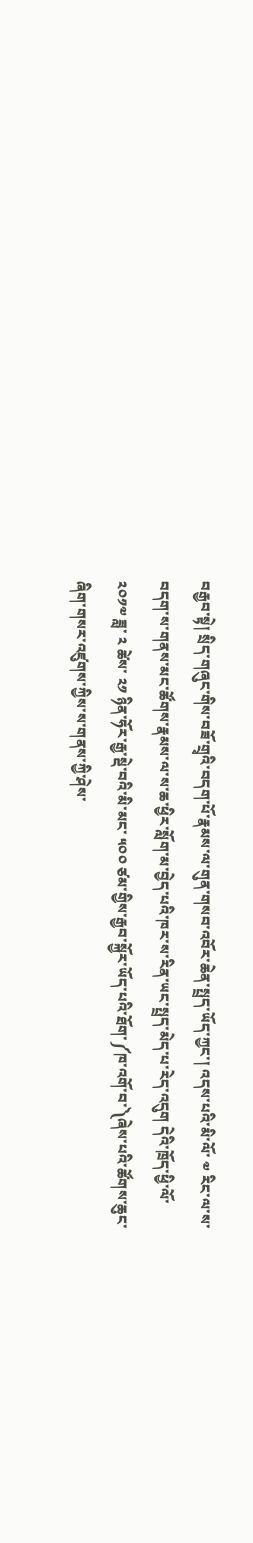བརྒྱབ་སྟེ། སྲིད་གཞུང་གིས་བཟོ་གྲྭའི་བདག་པོ་རྣམས་ལ་གུན་གསབ་འབོར་ཆེན་སྤྲད་ཡོད་ཀྱང་། འདས་པའི་མི་ལོ་ ༧ རིང་ལ་ས་བདག་ས་གནས་མང་ཚོགས་རྣམས་ལ་ས་ཆ་ཕྱིར་སློག་མ་བྱེད་པའི་ཁར་ས་རིན་ཡང་སྤྲད་མེད་པ་རེད་འདུག དེའི་ཁྲོད་ཕྱི་ལོ་ ༢༠༡༧ ཟླ་ ༢ ཚེས་ ༢༡ ཉིན་ཧོར་རྒྱ་སྡེ་བའི་མི་མང་ ༥༠༠ ཙམ་གྱིས་རྒྱབ་སྐྱོར་ཡོད་པའི་ཐོག་༼ཁ་འགོ་བ་༽ཞེས་པའི་ཚོགས་ཆུང་ཞིག་གསར་འཛུགས་ཀྱིས་ས་གནས་ཀྱི་ཤེས་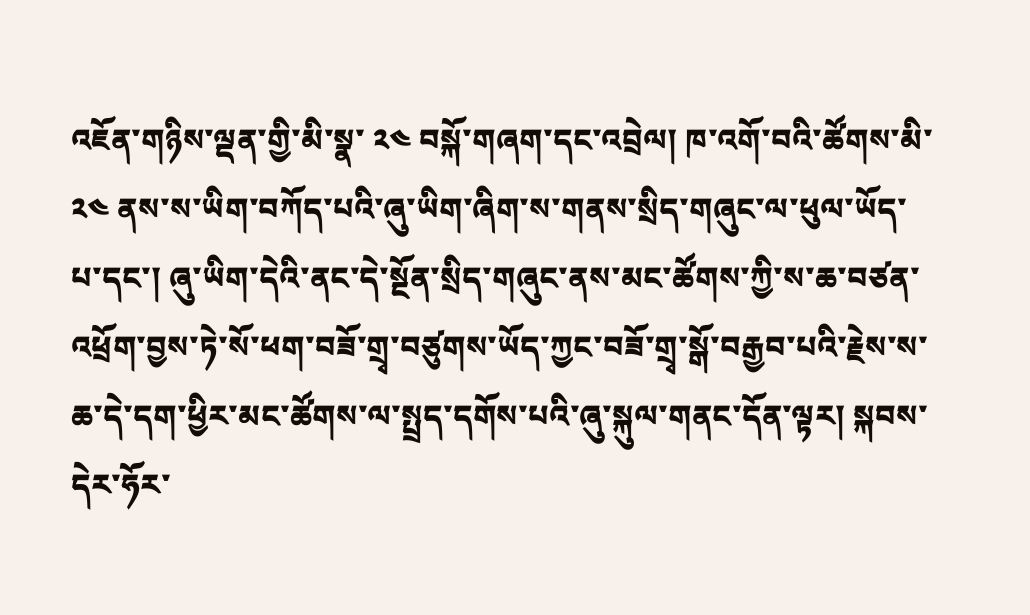འཇོན་གཉིས་ལྡན་གྱི་མི་སྣ་ ༢༤ བསྐོ་གཞག་དང་འབྲེལ། ཁ་འགོ་བའི་ཚོགས་མི་ ༢༤ ནས་ས་ཡིག་བཀོད་པའི་ཞུ་ཡིག་ཞིག་ས་གནས་སྲིད་གཞུང་ལ་ཕུལ་ཡོད་པ་དང་། ཞུ་ཡིག་དེའི་ནང་དེ་སྔོན་སྲིད་གཞུང་ནས་མང་ཚོགས་ཀྱི་ས་ཆ་བཙན་འཕྲོག་བྱས་ཏེ་སོ་ཕག་བཟོ་གྲྭ་བཙུགས་ཡོད་ཀྱང་བཟོ་གྲྭ་སྒོ་བརྒྱབ་པའི་རྗེས་ས་ཆ་དེ་དག་ཕྱིར་མང་ཚོགས་ལ་སྤྲད་དགོས་པའི་ཞུ་སྐུལ་གནང་དོན་ལྟར། སྐབས་དེར་ཧོར་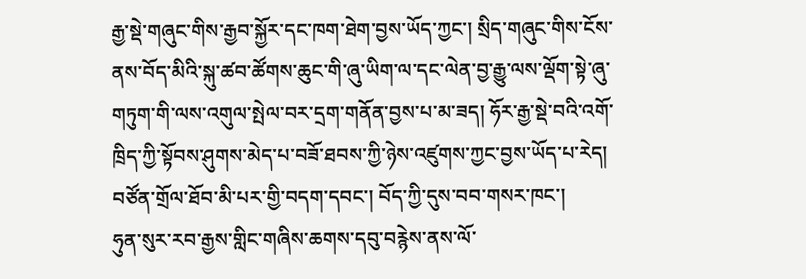རྒྱ་སྡེ་གཞུང་གིས་རྒྱབ་སྐྱོར་དང་ཁག་ཐེག་བྱས་ཡོད་ཀྱང་། སྲིད་གཞུང་གིས་ངོས་ནས་བོད་མིའི་སྐུ་ཚབ་ཚོགས་ཆུང་གི་ཞུ་ཡིག་ལ་དང་ལེན་བྱ་རྒྱུ་ལས་ལྡོག་སྟེ་ཞུ་གཏུག་གི་ལས་འགུལ་སྤེལ་བར་དྲག་གནོན་བྱས་པ་མ་ཟད། ཧོར་རྒྱ་སྡེ་བའི་འགོ་ཁྲིད་ཀྱི་སྟོབས་ཤུགས་མེད་པ་བཟོ་ཐབས་ཀྱི་ཉེས་འཛུགས་ཀྱང་བྱས་ཡོད་པ་རེད། བཙོན་གྲོལ་ཐོབ་མི་པར་གྱི་བདག་དབང་། བོད་ཀྱི་དུས་བབ་གསར་ཁང་།
ཧུན་སུར་རབ་རྒྱས་གླིང་གཞིས་ཆགས་དབུ་བརྙེས་ནས་ལོ་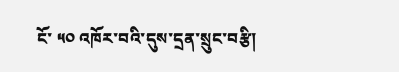ངོ་ ༥༠ འཁོར་བའི་དུས་དྲན་སྲུང་བརྩི།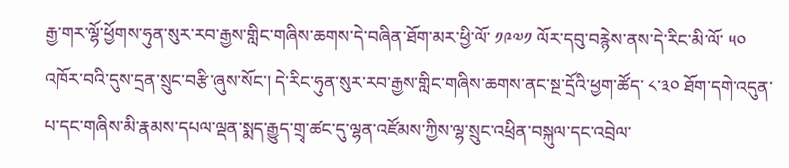རྒྱ་གར་ལྷོ་ཕྱོགས་ཧུན་སུར་རབ་རྒྱས་གླིང་གཞིས་ཆགས་དེ་བཞིན་ཐོག་མར་ཕྱི་ལོ་ ༡༩༧༡ ལོར་དབུ་བརྙེས་ནས་དེ་རིང་མི་ལོ་ ༥༠ འཁོར་བའི་དུས་དྲན་སྲུང་བརྩི་ཞུས་སོང་། དེ་རིང་ཧུན་སུར་རབ་རྒྱས་གླིང་གཞིས་ཆགས་ནང་སྔ་དྲོའི་ཕྱག་ཚོད་ ༨་༣༠ ཐོག་དགེ་འདུན་པ་དང་གཞིས་མི་རྣམས་དཔལ་ལྡན་སྨད་རྒྱུད་གྲྭ་ཚང་དུ་ལྷན་འཛོམས་ཀྱིས་ལྷ་སྲུང་འཕྲིན་བསྐུལ་དང་འབྲེལ་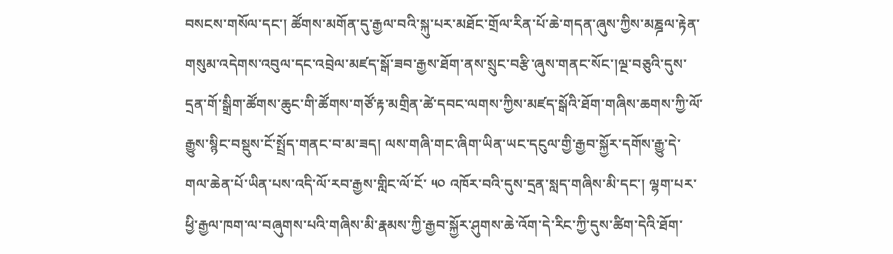བསངས་གསོལ་དང་། ཚོགས་མགོན་དུ་རྒྱལ་བའི་སྐུ་པར་མཐོང་གྲོལ་རིན་པོ་ཆེ་གདན་ཞུས་ཀྱིས་མཎྜལ་རྟེན་གསུམ་འདེགས་འབུལ་དང་འབྲེལ་མཛད་སྒོ་ཟབ་རྒྱས་ཐོག་ནས་སྲུང་བརྩི་ཞུས་གནང་སོང་།ལྔ་བཅུའི་དུས་དྲན་གོ་སྒྲིག་ཚོགས་ཆུང་གི་ཚོགས་གཙོ་རྟ་མགྲིན་ཚེ་དབང་ལགས་ཀྱིས་མཛད་སྒོའི་ཐོག་གཞིས་ཆགས་ཀྱི་ལོ་རྒྱུས་སྙིང་བསྡུས་ངོ་སྤྲོད་གནང་བ་མ་ཟད། ལས་གཞི་གང་ཞིག་ཡིན་ཡང་དངུལ་གྱི་རྒྱབ་སྐྱོར་དགོས་རྒྱུ་དེ་གལ་ཆེན་པོ་ཡིན་པས་འདི་ལོ་རབ་རྒྱས་གླིང་ལོ་ངོ་ ༥༠ འཁོར་བའི་དུས་དྲན་སླད་གཞིས་མི་དང་། ལྷག་པར་ཕྱི་རྒྱལ་ཁག་ལ་བཞུགས་པའི་གཞིས་མི་རྣམས་ཀྱི་རྒྱབ་སྐྱོར་ཤུགས་ཆེ་འོག་དེ་རིང་ཀྱི་དུས་ཚིག་དེའི་ཐོག་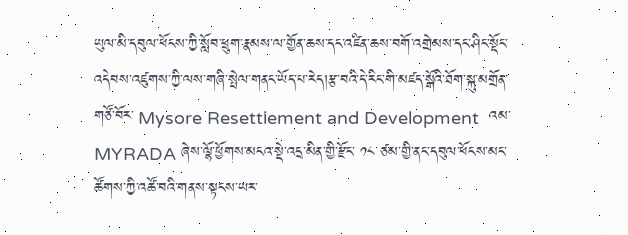ཡུལ་མི་དབུལ་ཕོངས་ཀྱི་སློབ་ཕྲུག་རྣམས་ལ་གྱོན་ཆས་དང་འཛིན་ཆས་བགོ་འགྲེམས་དང་ཤིང་སྡོང་འདེབས་འཛུགས་ཀྱི་ལས་གཞི་སྤེལ་གནང་ཡོད་པ་རེད།རྩ་བའི་དེ་རིང་གི་མཛད་སྒོའི་ཐོག་སྐུ་མགྲོན་གཙོ་བོར་ Mysore Resettlement and Development  འམ་ MYRADA ཞེས་ལྷོ་ཕྱོགས་མངའ་སྡེ་འདྲ་མིན་གྱི་རྫོང་ ༡༨ ཙམ་གྱི་ནང་དབུལ་ཕོངས་མང་ཚོགས་ཀྱི་འཚོ་བའི་གནས་སྟངས་ཡར་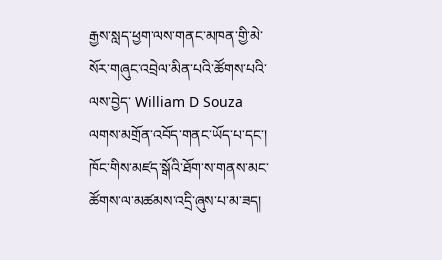རྒྱས་སླད་ཕྱག་ལས་གནང་མཁན་གྱི་མེ་སོར་གཞུང་འབྲེལ་མིན་པའི་ཚོགས་པའི་ལས་བྱེད་ William D Souza  ལགས་མགྲོན་འབོད་གནང་ཡོད་པ་དང་། ཁོང་གིས་མཛད་སྒོའི་ཐོག་ས་གནས་མང་ཚོགས་ལ་མཚམས་འདྲི་ཞུས་པ་མ་ཟད།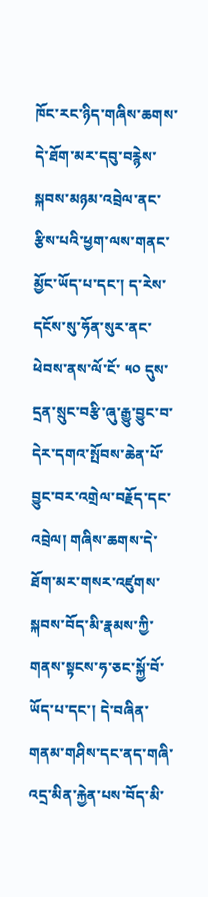ཁོང་རང་ཉིད་གཞིས་ཆགས་དེ་ཐོག་མར་དབུ་བརྙེས་སྐབས་མཉམ་འབྲེལ་ནང་རྩིས་པའི་ཕྱག་ལས་གནང་མྱོང་ཡོད་པ་དང་། ད་རེས་དངོས་སུ་ཧོན་སུར་ནང་ཕེབས་ནས་ལོ་ངོ་ ༥༠ དུས་དྲན་སྲུང་བརྩི་ཞུ་རྒྱུ་བྱུང་བ་དེར་དགའ་སྤོབས་ཆེན་པོ་བྱུང་བར་འགྲེལ་བརྗོད་དང་འབྲེལ། གཞིས་ཆགས་དེ་ཐོག་མར་གསར་འཛུགས་སྐབས་བོད་མི་རྣམས་ཀྱི་གནས་སྟངས་ཧ་ཅང་སྐྱོ་བོ་ཡོད་པ་དང་། དེ་བཞིན་གནམ་གཤིས་དང་ནད་གཞི་འདྲ་མིན་རྐྱེན་པས་བོད་མི་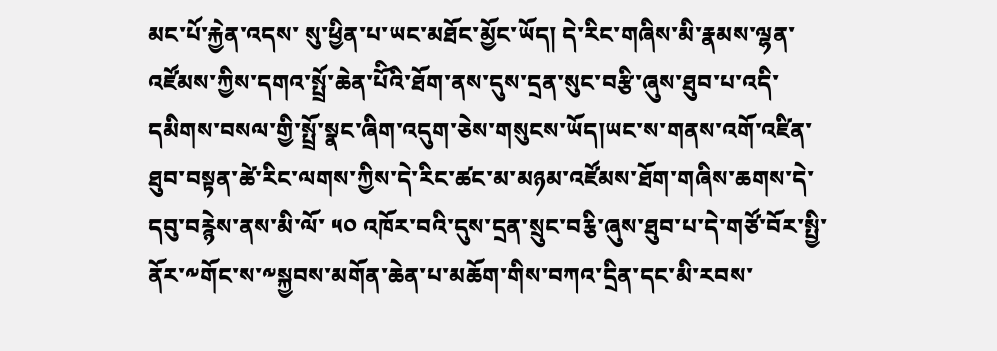མང་པོ་རྐྱེན་འདས་ སུ་ཕྱིན་པ་ཡང་མཐོང་མྱོང་ཡོད། དེ་རིང་གཞིས་མི་རྣམས་ལྷན་འཛོམས་ཀྱིས་དགའ་སྤྲོ་ཆེན་པོིའི་ཐོག་ནས་དུས་དྲན་སུང་བརྩི་ཞུས་ཐུབ་པ་འདི་དམིགས་བསལ་གྱི་སྤྲོ་སྣང་ཞིག་འདུག་ཅེས་གསུངས་ཡོད།ཡང་ས་གནས་འགོ་འཛིན་ཐུབ་བསྟན་ཚེ་རིང་ལགས་ཀྱིས་དེ་རིང་ཚང་མ་མཉམ་འཛོམས་ཐོག་གཞིས་ཆགས་དེ་དབུ་བརྙེས་ནས་མི་ལོ་ ༥༠ འཁོར་བའི་དུས་དྲན་སྲུང་བརྕི་ཞུས་ཐུབ་པ་དེ་གཙོ་བོར་སྤྱི་ནོར་༸གོང་ས་༸སྐྱབས་མགོན་ཆེན་པ་མཆོག་གིས་བཀའ་དྲིན་དང་མི་རབས་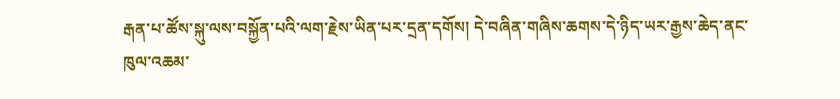རྒན་པ་ཚོས་སྐུ་ལས་བསྐྱོན་པའི་ལག་རྗེས་ཡིན་པར་དྲན་དགོས། དེ་བཞིན་གཞིས་ཆགས་དེ་ཉིད་ཡར་རྒྱས་ཆེད་ནང་ཁུལ་འཆམ་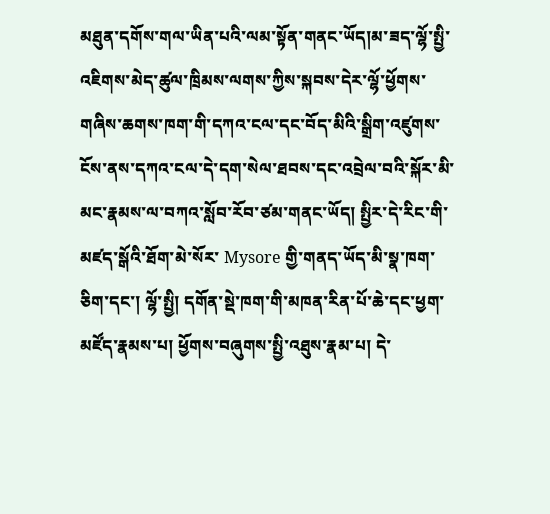མཐུན་དགོས་གལ་ཡིན་པའི་ལམ་སྟོན་གནང་ཡོད།མ་ཟད་ལྷོ་སྤྱི་འཇིགས་མེད་ཚུལ་ཁྲིམས་ལགས་ཀྱིས་སྐབས་དེར་ལྷོ་ཕྱོགས་གཞིས་ཆགས་ཁག་གི་དཀའ་ངལ་དང་བོད་མིའི་སྒྲིག་འཛུགས་ངོས་ནས་དཀའ་ངལ་དེ་དག་སེལ་ཐབས་དང་འབྲེལ་བའི་སྐོར་མི་མང་རྣམས་ལ་བཀའ་སློབ་རོབ་ཙམ་གནང་ཡོད། སྤྱིར་དེ་རིང་གི་མཛད་སྒོའི་ཐོག་མེ་སོར་ Mysore གྱི་གནད་ཡོད་མི་སྣ་ཁག་ཅིག་དང་། ལྷོ་སྤྱི། དགོན་སྡེ་ཁག་གི་མཁན་རིན་པོ་ཆེ་དང་ཕྱག་མཛོད་རྣམས་པ། ཕྱོགས་བཞུགས་སྤྱི་འཐུས་རྣམ་པ། དེ་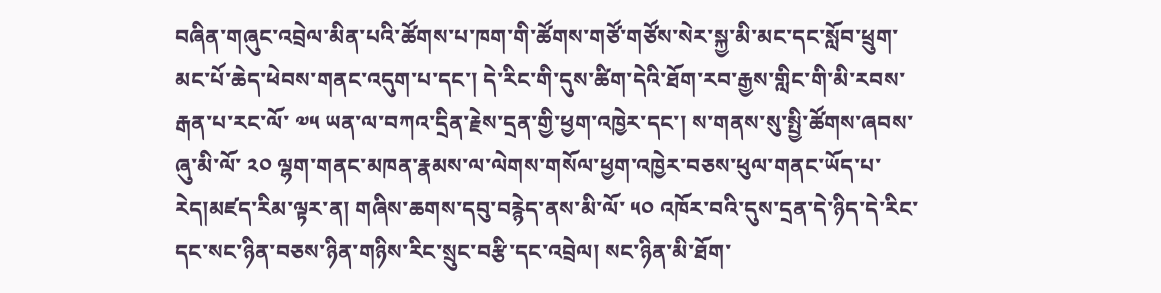བཞིན་གཞུང་འབྲེལ་མིན་པའི་ཚོགས་པ་ཁག་གི་ཚོགས་གཙོ་གཙོས་སེར་སྐྱ་མི་མང་དང་སློབ་ཕྲུག་མང་པོ་ཆེད་ཕེབས་གནང་འདུག་པ་དང་། དེ་རིང་གི་དུས་ཚིག་དེའི་ཐོག་རབ་རྒྱས་གླིང་གི་མི་རབས་རྒན་པ་རང་ལོ་ ༧༥ ཡན་ལ་བཀའ་དྲིན་རྗེས་དྲན་གྱི་ཕྱག་འཁྱེར་དང་། ས་གནས་སུ་སྤྱི་ཚོགས་ཞབས་ཞུ་མི་ལོ་ ༢༠ ལྷག་གནང་མཁན་རྣམས་ལ་ལེགས་གསོལ་ཕྱག་འཁྱེར་བཅས་ཕུལ་གནང་ཡོད་པ་རེད།མཛད་རིམ་ལྟར་ན། གཞིས་ཆགས་དབུ་བརྙེད་ནས་མི་ལོ་ ༥༠ འཁོར་བའི་དུས་དྲན་དེ་ཉིད་དེ་རིང་དང་སང་ཉིན་བཅས་ཉིན་གཉིས་རིང་སྲུང་བརྩི་དང་འབྲེལ། སང་ཉིན་མི་ཐོག་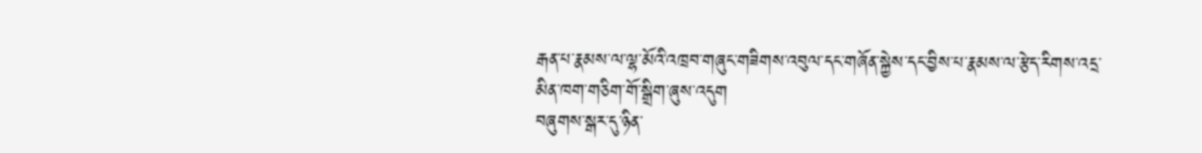རྒན་པ་རྣམས་ལ་ལྷ་མོའི་འཁྲབ་གཞུང་གཟིགས་འབུལ་དང་གཞོན་སྐྱེས་དང་བྱིས་པ་རྣམས་ལ་རྩེད་རིགས་འདྲ་མིན་ཁག་གཅིག་གོ་སྒྲིག་ཞུས་འདུག
བཞུགས་སྒར་དུ་ཉིན་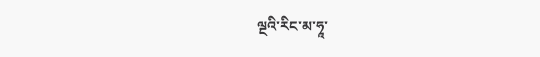ལྔའི་རིང་མ་ཧཱ་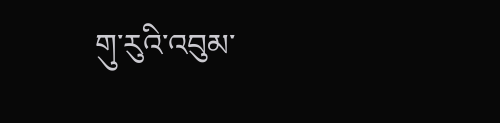གུ་རུའི་འབུམ་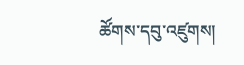ཚོགས་དབུ་འཛུགས།